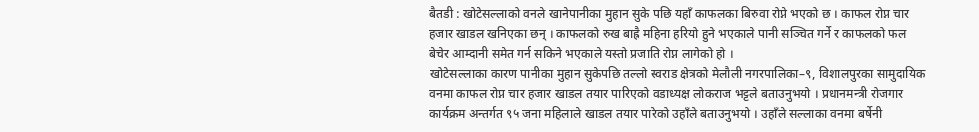बैतडी : खोटेसल्लाको वनले खानेपानीका मुहान सुके पछि यहाँ काफलका बिरुवा रोप्ने भएको छ । काफल रोप्न चार हजार खाडल खनिएका छन् । काफलको रुख बाह्रै महिना हरियो हुने भएकाले पानी सञ्चित गर्ने र काफलको फल बेचेर आम्दानी समेत गर्न सकिने भएकाले यस्तो प्रजाति रोप्न लागेको हो ।
खोटेसल्लाका कारण पानीका मुहान सुकेपछि तल्लो स्वराड क्षेत्रको मेलौली नगरपालिका–९, विशालपुरका सामुदायिक वनमा काफल रोप्न चार हजार खाडल तयार पारिएको वडाध्यक्ष लोकराज भट्टले बताउनुभयो । प्रधानमन्त्री रोजगार कार्यक्रम अन्तर्गत ९५ जना महिलाले खाडल तयार पारेको उहाँले बताउनुभयो । उहाँले सल्लाका वनमा बर्षेनी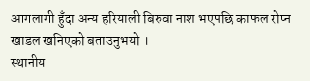आगलागी हुँदा अन्य हरियाली बिरुवा नाश भएपछि काफल रोप्न खाडल खनिएको बताउनुभयो ।
स्थानीय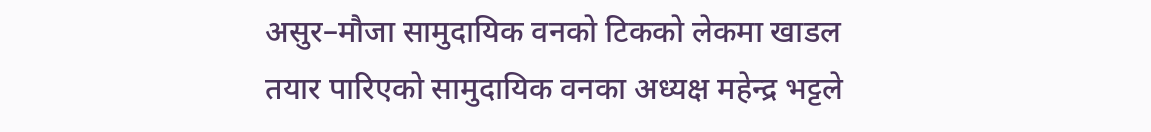असुर–मौजा सामुदायिक वनको टिकको लेकमा खाडल तयार पारिएको सामुदायिक वनका अध्यक्ष महेन्द्र भट्टले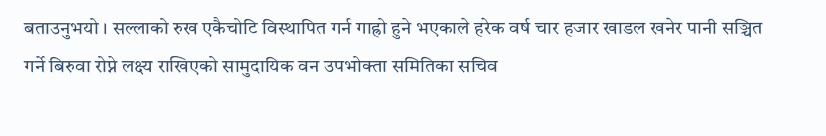बताउनुभयो । सल्लाको रुख एकैचोटि विस्थापित गर्न गाह्रो हुने भएकाले हरेक वर्ष चार हजार खाडल खनेर पानी सञ्चित गर्ने बिरुवा रोप्ने लक्ष्य राखिएको सामुदायिक वन उपभोक्ता समितिका सचिव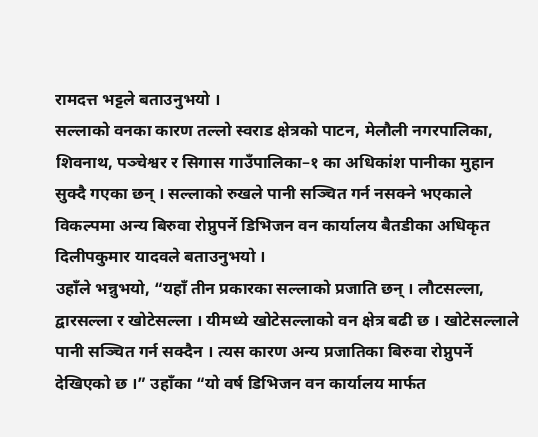रामदत्त भट्टले बताउनुभयो ।
सल्लाको वनका कारण तल्लो स्वराड क्षेत्रको पाटन, मेलौली नगरपालिका, शिवनाथ, पञ्चेश्वर र सिगास गाउँपालिका–१ का अधिकांश पानीका मुहान सुक्दै गएका छन् । सल्लाको रुखले पानी सञ्चित गर्न नसक्ने भएकाले विकल्पमा अन्य बिरुवा रोप्नुपर्ने डिभिजन वन कार्यालय बैतडीका अधिकृत दिलीपकुमार यादवले बताउनुभयो ।
उहाँले भन्नुभयो, “यहाँ तीन प्रकारका सल्लाको प्रजाति छन् । लौटसल्ला, द्वारसल्ला र खोटेसल्ला । यीमध्ये खोटेसल्लाको वन क्षेत्र बढी छ । खोटेसल्लाले पानी सञ्चित गर्न सक्दैन । त्यस कारण अन्य प्रजातिका बिरुवा रोप्नुपर्ने देखिएको छ ।” उहाँका “यो वर्ष डिभिजन वन कार्यालय मार्फत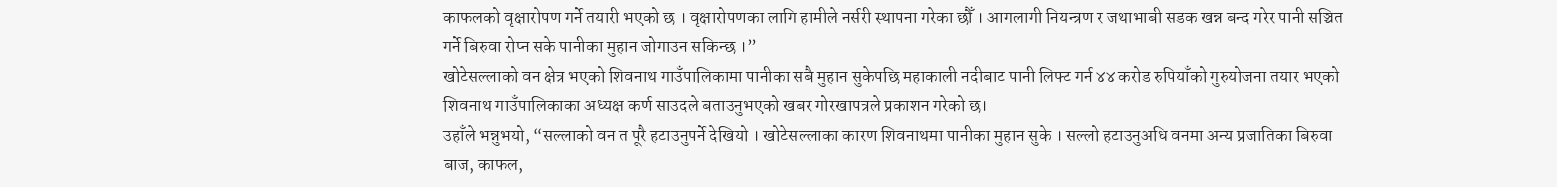काफलको वृक्षारोपण गर्ने तयारी भएको छ । वृक्षारोपणका लागि हामीले नर्सरी स्थापना गरेका छौँ । आगलागी नियन्त्रण र जथाभाबी सडक खन्न बन्द गरेर पानी सञ्चित गर्ने बिरुवा रोप्न सके पानीका मुहान जोगाउन सकिन्छ ।”
खोटेसल्लाको वन क्षेत्र भएको शिवनाथ गाउँपालिकामा पानीका सबै मुहान सुकेपछि महाकाली नदीबाट पानी लिफ्ट गर्न ४४ करोड रुपियाँको गुरुयोजना तयार भएको शिवनाथ गाउँपालिकाका अध्यक्ष कर्ण साउदले बताउनुभएको खबर गोरखापत्रले प्रकाशन गरेको छ।
उहाँले भन्नुभयो, “सल्लाको वन त पूरै हटाउनुपर्ने देखियो । खोटेसल्लाका कारण शिवनाथमा पानीका मुहान सुके । सल्लो हटाउनुअधि वनमा अन्य प्रजातिका बिरुवा बाज, काफल,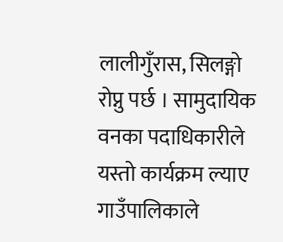लालीगुँरास, सिलङ्गो रोप्नु पर्छ । सामुदायिक वनका पदाधिकारीले यस्तो कार्यक्रम ल्याए गाउँपालिकाले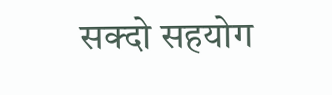सक्दो सहयोग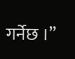गर्नेछ ।”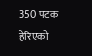350 पटक हेरिएको